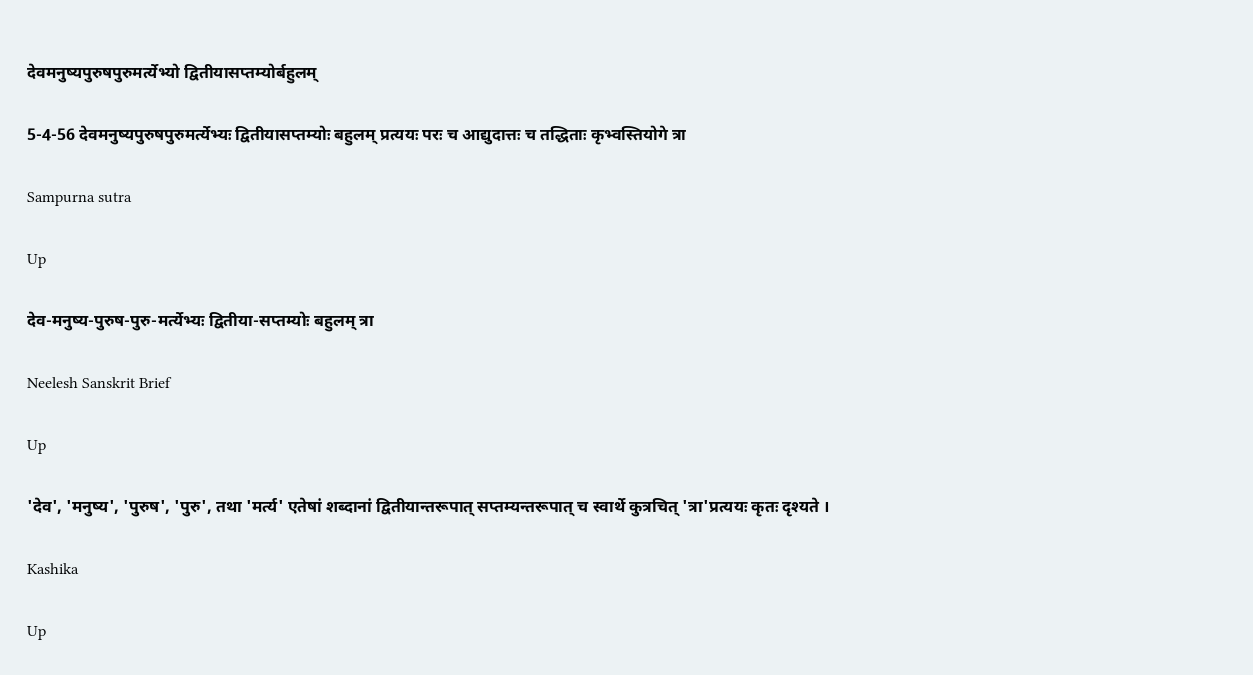देवमनुष्यपुरुषपुरुमर्त्येभ्यो द्वितीयासप्तम्योर्बहुलम्

5-4-56 देवमनुष्यपुरुषपुरुमर्त्येभ्यः द्वितीयासप्तम्योः बहुलम् प्रत्ययः परः च आद्युदात्तः च तद्धिताः कृभ्वस्तियोगे त्रा

Sampurna sutra

Up

देव-मनुष्य-पुरुष-पुरु-मर्त्येभ्यः द्वितीया-सप्तम्योः बहुलम् त्रा

Neelesh Sanskrit Brief

Up

'देव', 'मनुष्य', 'पुरुष', 'पुरु', तथा 'मर्त्य' एतेषां शब्दानां द्वितीयान्तरूपात् सप्तम्यन्तरूपात् च स्वार्थे कुत्रचित् 'त्रा'प्रत्ययः कृतः दृश्यते ।

Kashika

Up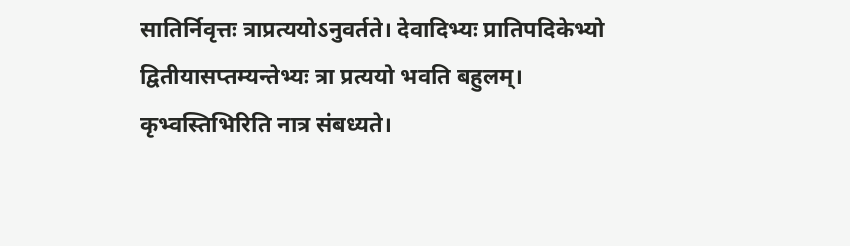सातिर्निवृत्तः त्राप्रत्ययोऽनुवर्तते। देवादिभ्यः प्रातिपदिकेभ्यो द्वितीयासप्तम्यन्तेभ्यः त्रा प्रत्ययो भवति बहुलम्। कृभ्वस्तिभिरिति नात्र संबध्यते।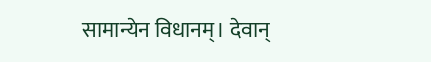सामान्येन विधानम्। देवान्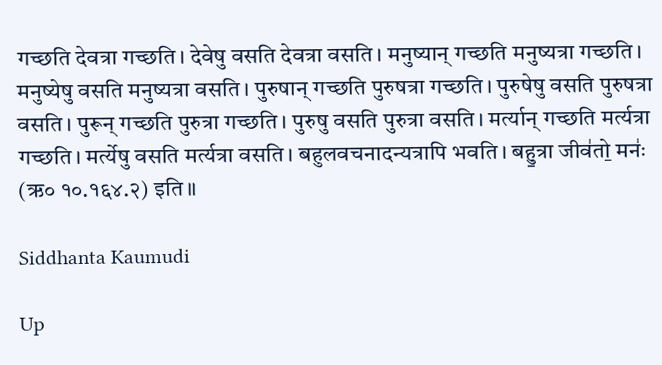गच्छति देवत्रा गच्छति। देवेषु वसति देवत्रा वसति। मनुष्यान् गच्छति मनुष्यत्रा गच्छति। मनुष्येषु वसति मनुष्यत्रा वसति। पुरुषान् गच्छति पुरुषत्रा गच्छति। पुरुषेषु वसति पुरुषत्रा वसति। पुरून् गच्छति पुरुत्रा गच्छति। पुरुषु वसति पुरुत्रा वसति। मर्त्यान् गच्छति मर्त्यत्रा गच्छति। मर्त्येषु वसति मर्त्यत्रा वसति। बहुलवचनादन्यत्रापि भवति। बहु॒त्रा जीव॑तो॒ मनः॑ (ऋ० १०.१६४.२) इति॥

Siddhanta Kaumudi

Up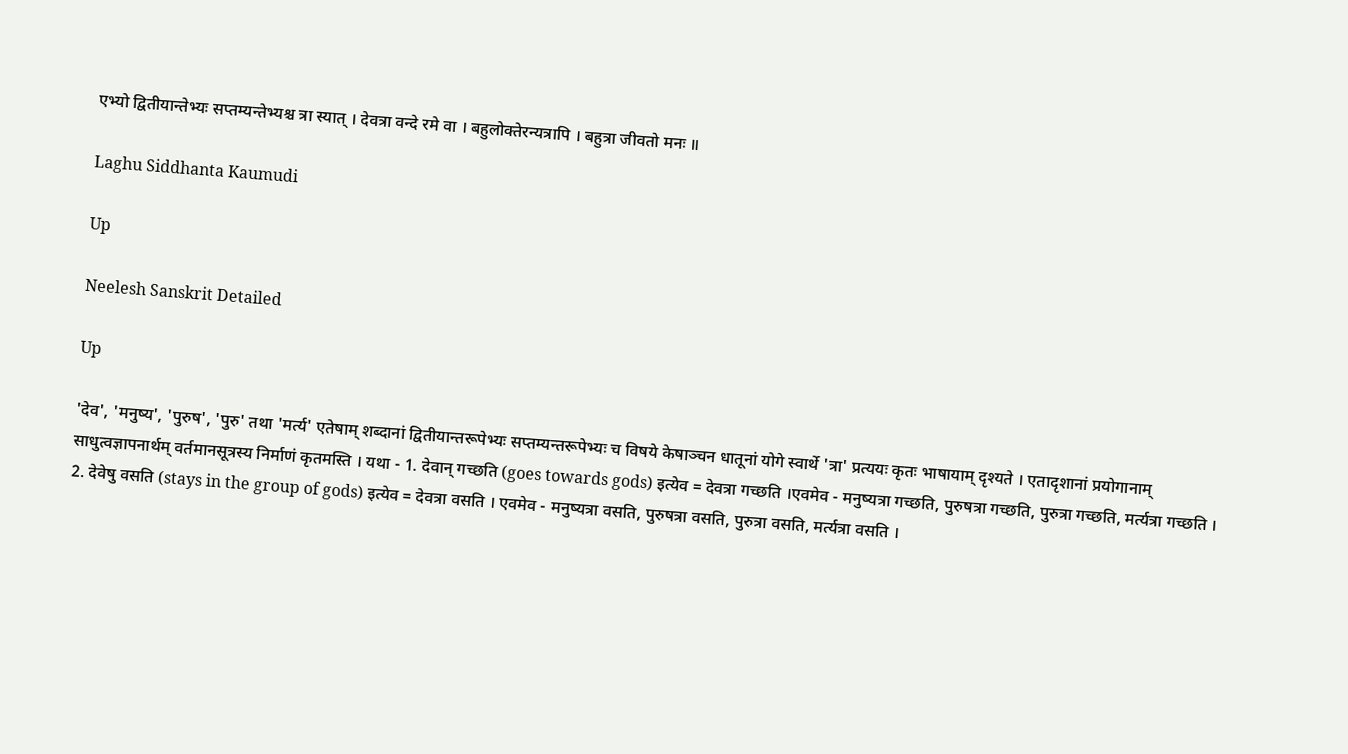एभ्यो द्वितीयान्तेभ्यः सप्तम्यन्तेभ्यश्च त्रा स्यात् । देवत्रा वन्दे रमे वा । बहुलोक्तेरन्यत्रापि । बहुत्रा जीवतो मनः ॥

Laghu Siddhanta Kaumudi

Up

Neelesh Sanskrit Detailed

Up

'देव', 'मनुष्य', 'पुरुष', 'पुरु' तथा 'मर्त्य' एतेषाम् शब्दानां द्वितीयान्तरूपेभ्यः सप्तम्यन्तरूपेभ्यः च विषये केषाञ्चन धातूनां योगे स्वार्थे 'त्रा' प्रत्ययः कृतः भाषायाम् दृश्यते । एतादृशानां प्रयोगानाम् साधुत्वज्ञापनार्थम् वर्तमानसूत्रस्य निर्माणं कृतमस्ति । यथा - 1. देवान् गच्छति (goes towards gods) इत्येव = देवत्रा गच्छति ।एवमेव - मनुष्यत्रा गच्छति, पुरुषत्रा गच्छति, पुरुत्रा गच्छति, मर्त्यत्रा गच्छति । 2. देवेषु वसति (stays in the group of gods) इत्येव = देवत्रा वसति । एवमेव - मनुष्यत्रा वसति, पुरुषत्रा वसति, पुरुत्रा वसति, मर्त्यत्रा वसति ।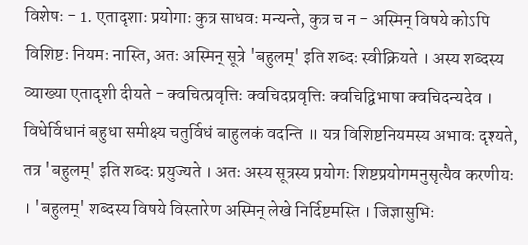विशेषः - 1. एतादृशाः प्रयोगाः कुत्र साधवः मन्यन्ते, कुत्र च न - अस्मिन् विषये कोऽपि विशिष्टः नियमः नास्ति, अतः अस्मिन् सूत्रे 'बहुलम्' इति शब्दः स्वीक्रियते । अस्य शब्दस्य व्याख्या एतादृशी दीयते - क्वचित्प्रवृत्तिः क्वचिदप्रवृत्तिः क्वचिद्विभाषा क्वचिदन्यदेव । विधेर्विधानं बहुधा समीक्ष्य चतुर्विधं बाहुलकं वदन्ति ॥ यत्र विशिष्टनियमस्य अभावः दृश्यते, तत्र 'बहुलम्' इति शब्दः प्रयुज्यते । अतः अस्य सूत्रस्य प्रयोगः शिष्टप्रयोगमनुसृत्यैव करणीयः । 'बहुलम्' शब्दस्य विषये विस्तारेण अस्मिन् लेखे निर्दिष्टमस्ति । जिज्ञासुभिः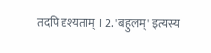तदपि दृश्यताम् । 2. 'बहुलम्' इत्यस्य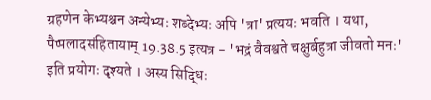ग्रहणेन केभ्यश्चन अन्येभ्यः शब्देभ्यः अपि 'त्रा' प्रत्ययः भवति । यथा, पैप्पलादसंहितायाम् 19.38.5 इत्यत्र - 'भद्रं वैवश्वते चक्षुर्बहुत्रा जीवतो मनः' इति प्रयोगः दृश्यते । अस्य सिद्धिः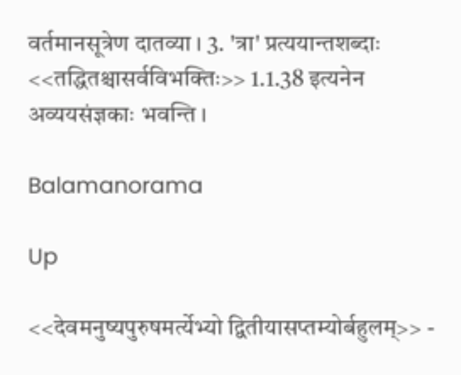वर्तमानसूत्रेण दातव्या । 3. 'त्रा' प्रत्ययान्तशब्दाः <<तद्धितश्चासर्वविभक्तिः>> 1.1.38 इत्यनेन अव्ययसंज्ञकाः भवन्ति ।

Balamanorama

Up

<<देवमनुष्यपुरुषमर्त्येभ्यो द्वितीयासप्तम्योर्बहुलम्>> -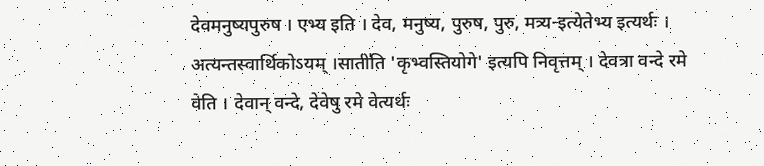देवमनुष्यपुरुष । एभ्य इति । देव, मनुष्य, पुरुष, पुरु, मत्र्य-इत्येतेभ्य इत्यर्थः । अत्यन्तस्वार्थिकोऽयम् ।साती॑ति 'कृभ्वस्तियोगे' इत्यपि निवृत्तम् । देवत्रा वन्दे रमे वेति । देवान् वन्दे, देवेषु रमे वेत्यर्थः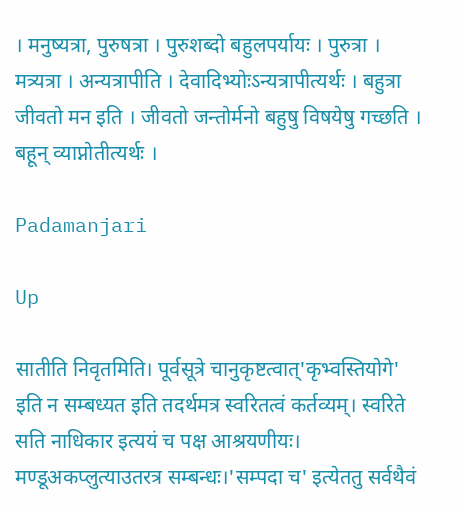। मनुष्यत्रा, पुरुषत्रा । पुरुशब्दो बहुलपर्यायः । पुरुत्रा । मत्र्यत्रा । अन्यत्रापीति । देवादिभ्योःऽन्यत्रापीत्यर्थः । बहुत्रा जीवतो मन इति । जीवतो जन्तोर्मनो बहुषु विषयेषु गच्छति । बहून् व्याप्नोतीत्यर्थः ।

Padamanjari

Up

सातीति निवृतमिति। पूर्वसूत्रे चानुकृष्टत्वात्'कृभ्वस्तियोगे' इति न सम्बध्यत इति तदर्थमत्र स्वरितत्वं कर्तव्यम्। स्वरिते सति नाधिकार इत्ययं च पक्ष आश्रयणीयः। मण्डूअकप्लुत्याउतरत्र सम्बन्धः।'सम्पदा च' इत्येततु सर्वथैवं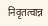निवृतत्वान्न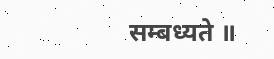सम्बध्यते ॥